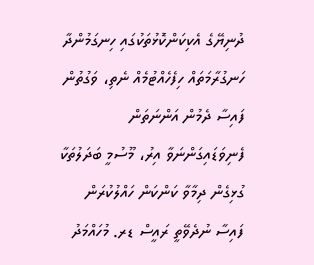ދުނިޔޭގެ އެކިކަންކޮޅުތަކުގައި ހިނގަމުންދާ ހަނގުރާމަތައް ހިފެހެއްޓުމެއް ނެތި، ވަގުތުން ފައިސާ ދެމުން އަންނަތަން ފެނިވަޑައިގަންނަވާ އިރު، މޫސުމީ ބަދަލުތަކާ ގުޅިގެން ދިމާވާ ކަންކަން ހައްލުކުރަން ފައިސާ ނުދެވޭތީ ރައީސް ޑރ. މުހައްމަދު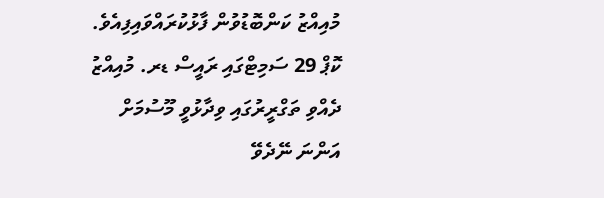މުއިއްޒު ކަންބޮޑުވުން ފާޅުކުރައްވައިފިއެވެ.
ކޮޕް 29 ސަމިޓްގައި ރައީސް ޑރ. މުއިއްޒު ދެއްވި ތަގްރީރުގައި ވިދާޅުވީ މޫސުމަށް އަންނަ ނޭދެވޭ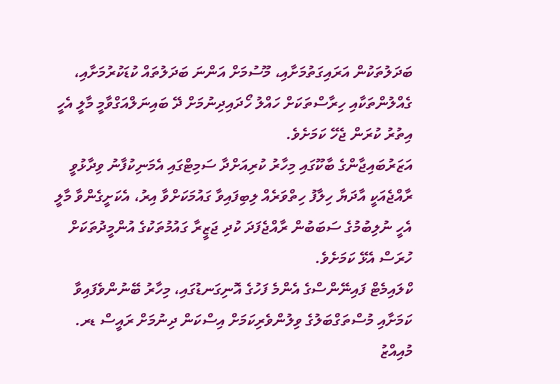ބަދަލުތަކުން އަރައިގަތުމަށާއި، މޫސުމަށް އަންނަ ބަދަލުތައް ކުޑަކުރުމަށާއި، ގެއްލުންތަކާއި ހިރާސްތަކަށް ހައްލު ހޯދައިދިނުމަށް ދޭ ބައިނަލްއަގްވާމީ މާލީ އެހީ އިތުރު ކުރަން ޖެހޭ ކަމަށެވެ.
އަޒަރުބައިޖާންގެ ބާކޫގައި މިހާރު ކުރިއަށްދާ ސަމިޓްގައި އެމަނިކުފާނު ވިދާޅުވީ ރާއްޖެއަކީ އާދަޔާ ހިލާފު ހިތްވަރެއް ލިބިފައިވާ ގައުމަކަށްވާ އިރު، އެކަށީގެންވާ މާލީ އެހީ ނުލިބުމުގެ ސަބަބުން ރާއްޖެފަދަ ކުދި ޖަޒީރާ ގައުމުތަކުގެ އުންމީދުތަކަށް ހުރަސް އެޅޭ ކަމަށެވެ.
ކްލައިމެޓް ފައިނޭންސްގެ އެންމެ ފަހުގެ އޮނިގަނޑުގައި، މިހާރު ބޭނުންވެފައިވާ ކަމަށާއި މުސްތަގްބަލުގެ ވިލުންވެރިކަމަށް އިސްކަން ދިނުމަށް ރައީސް ޑރ. މުއިއްޒު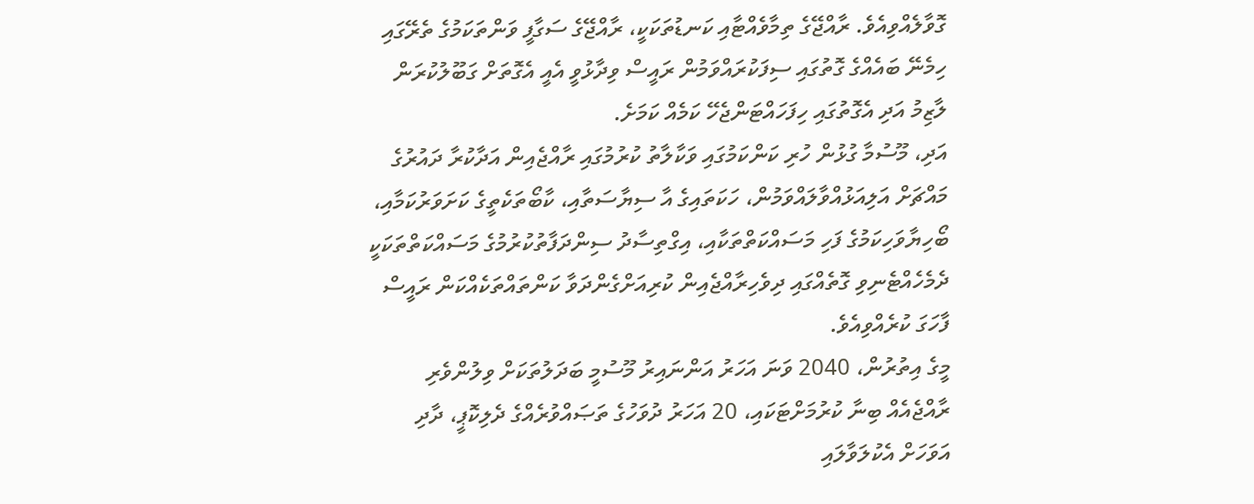ގޮވާލެއްވިއެވެ. ރާއްޖޭގެ ތިމާވެއްޓާއި ކަނޑުތަކަކީ، ރާއްޖޭގެ ސަގާފީ ވަންތަކަމުގެ ތެރޭގައި ހިމެނޭ ބައެއްގެ ގޮތުގައި ސިފަކުރައްވަމުން ރައީސް ވިދާޅުވީ އެއީ އެގޮތަށް ގަބޫލުކުރަން ލާޒިމު އަދި އެގޮތުގައި ހިފަހައްޓަންޖެހޭ ކަމެއް ކަމަށެ.
އަދި، މޫސުމާ ގުޅުން ހުރި ކަންކަމުގައި ވަކާލާތު ކުރުމުގައި ރާއްޖެއިން އަދާކުރާ ދައުރުގެ މައްޗަށް އަލިއަޅުއްވާލައްވަމުން، ހަކަތައިގެ އާ ސިޔާސަތާއި، ކާބޯތަކެތީގެ ކަށަވަރުކަމާއި، ބޯހިޔާވަހިކަމުގެ ފަހި މަސައްކަތްތަކާއި، އިގްތިސާދު ސިންދަފާތުކުރުމުގެ މަސައްކަތްތަކަކީ ދެމެހެއްޓެނިވި ގޮތެއްގައި ދިވެހިރާއްޖެއިން ކުރިއަށްގެންދަވާ ކަންތައްތަކެއްކަން ރައީސް ފާހަގަ ކުރެއްވިއެވެ.
މީގެ އިތުރުން، 2040 ވަނަ އަހަރު އަންނައިރު މޫސުމީ ބަދަލުތަކަށް ވިލުންވެރި ރާއްޖެއެއް ބިނާ ކުރުމަށްޓަކައި، 20 އަހަރު ދުވަހުގެ ތަޞައްވުރެއްގެ ދެލިކޮޕީ، ދާދި އަވަހަށް އެކުލަވާލައި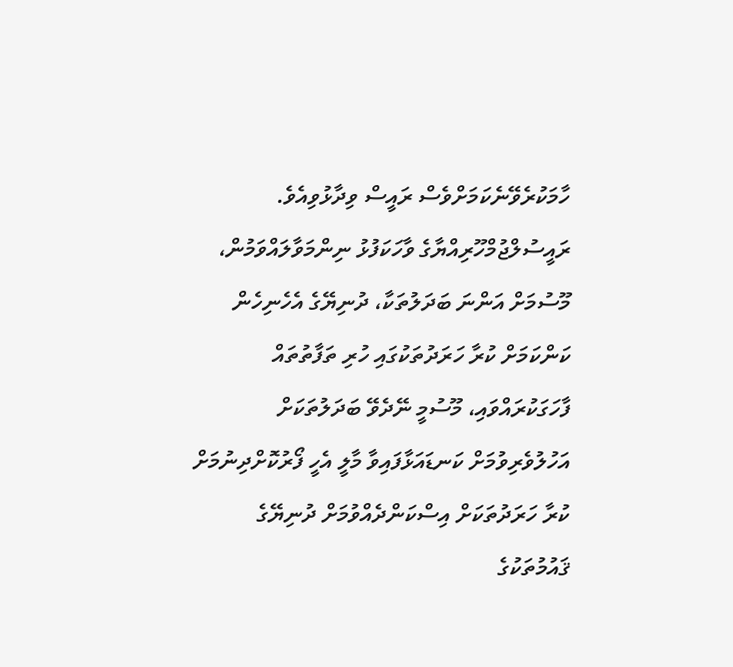ހާމަކުރެވޭނެކަމަށްވެސް ރައީސް ވިދާޅުވިއެވެ.
ރައީސުލްޖުމްހޫރިއްޔާގެ ވާހަކަފުޅު ނިންމަވާލައްވަމުން، މޫސުމަށް އަންނަ ބަދަލުތަކާ، ދުނިޔޭގެ އެހެނިހެން ކަންކަމަށް ކުރާ ހަރަދުތަކުގައި ހުރި ތަފާތުތައް ފާހަގަކުރައްވައި، މޫސުމީ ނޭދެވޭ ބަދަލުތަކަށް އަހުލުވެރިވުމަށް ކަނޑައަޅާފައިވާ މާލީ އެހީ ފޯރުކޮށްދިނުމަށް ކުރާ ހަރަދުތަކަށް އިސްކަންދެއްވުމަށް ދުނިޔޭގެ ޤައުމުތަކުގެ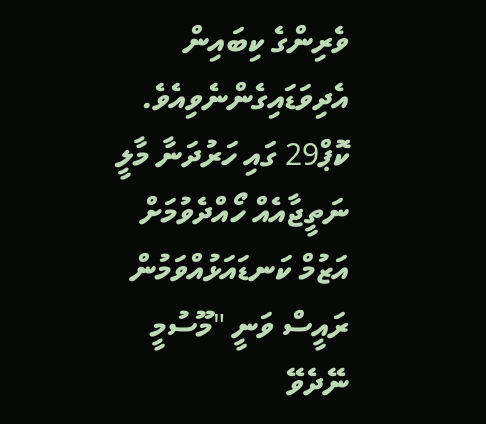ވެރިންގެ ކިބައިން އެދިވަޑައިގެންނެވިއެވެ.
ކޮޕް29 ގައި ހަރުދަނާ މާލީ ނަތީޖާއެއް ހޯއްދެވުމަށް އަޒުމް ކަނޑައަޅުއްވަމުން ރައީސް ވަނީ "މޫސުމީ ނޭދެވޭ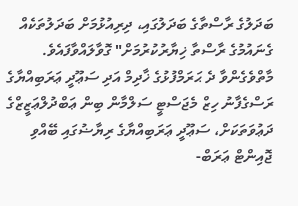ބަދަލުގެ ރާސްތާގެ ބަދަލުގައި، ދިރިއުޅުމަށް ބަދަލުތަކެއް ގެނައުމުގެ ރާސްތާ ޚިޔާރުކުރުމަށް" ގޮވާލައްވާފައެވެ.
މާތްވެގެންވާ ދެ ޙަރަމްފުޅުގެ ޚާދިމް އަދި ސަޢޫދީ ޢަރަބިއްޔާގެ ރަސްގެފާނު ހިޒް މެޖަސްޓީ ސަލްމާން ބިން ޢަބްދުލްޢަޒީޒްގެ ދަޢުވަތަކަށް، ސަޢޫދީ ޢަރަބިއްޔާގެ ރިޔާޟުގައި ބޭއްވި ޖޮއިންޓް ޢަރަބް-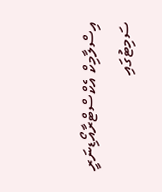އިސްލާމިކް އެކްސްޓްރާއޯޑިނަރީ ސަމިޓުގައި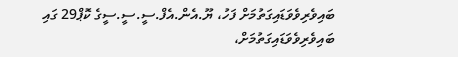ބައިވެރިވެވަޑައިގަތުމަށް ފަހު، ޔޫ.އެން.އެފް.ސީ.ސީ.ސީގެ ކޮޕް29 ގައި ބައިވެރިވެވަޑައިގަތުމަށް،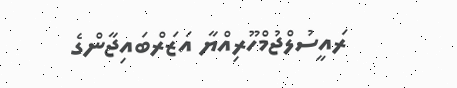ރައީސުލްޖުމްހޫރިއްޔާ އަޒަރްބައިޖާންގެ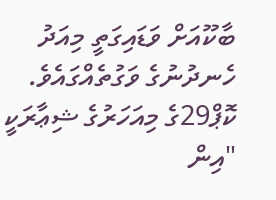ބާކޫއަށް ވަޑައިގަތީ މިއަދު ހެނދުނުގެ ވަގުތެއްގައެވެ. ކޮޕް29ގެ މިއަހަރުގެ ޝިޢާރަކީ "އިން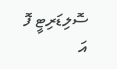ސޮލިޑަރިޓީ ފޮ އަ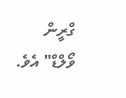ގްރީން ވޯލްޑް" އެވެ.